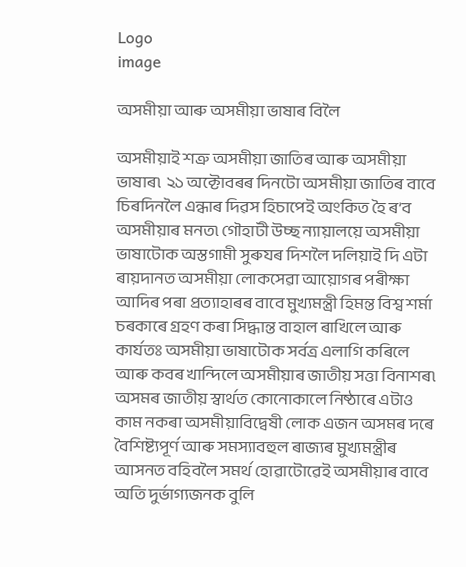Logo
image

অসমীয়া আৰু অসমীয়া ভাষাৰ বিলৈ

অসমীয়াই শত্ৰু অসমীয়া জাতিৰ আৰু অসমীয়া ভাষাৰ৷  ২১ অক্টোবৰৰ দিনটো অসমীয়া জাতিৰ বাবে চিৰদিনলৈ এন্ধাৰ দিৱস হিচাপেই অংকিত হৈ ৰ’ব অসমীয়াৰ মনত৷ গৌহাটী উচ্ছ ন্যায়ালয়ে অসমীয়া ভাষাটোক অস্তগামী সুৰুযৰ দিশলৈ দলিয়াই দি এটা ৰায়দানত অসমীয়া লোকসেৱা আয়োগৰ পৰীক্ষা আদিৰ পৰা প্ৰত্যাহাৰৰ বাবে মুখ্যমন্ত্ৰী হিমন্ত বিশ্ব শৰ্মা চৰকাৰে গ্ৰহণ কৰা সিদ্ধান্ত বাহাল ৰাখিলে আৰু কাৰ্যতঃ অসমীয়া ভাষাটোক সৰ্বত্ৰ এলাগি কৰিলে আৰু কবৰ খান্দিলে অসমীয়াৰ জাতীয় সত্তা বিনাশৰ৷ অসমৰ জাতীয় স্বাৰ্থত কোনোকালে নিষ্ঠাৰে এটাও কাম নকৰা অসমীয়াবিদ্বেষী লোক এজন অসমৰ দৰে বৈশিষ্ট্যপূৰ্ণ আৰু সমস্যাবহুল ৰাজ্যৰ মুখ্যমন্ত্ৰীৰ আসনত বহিবলৈ সমৰ্থ হোৱাটোৱেই অসমীয়াৰ বাবে অতি দুৰ্ভাগ্যজনক বুলি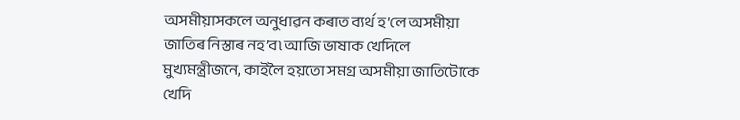অসমীয়াসকলে অনুধাৱন কৰাত ব্যৰ্থ হ’লে অসমীয়া জাতিৰ নিস্তাৰ নহ’ব৷ আজি ভাষাক খেদিলে মুখ্যমন্ত্ৰীজনে, কাইলৈ হয়তো সমগ্ৰ অসমীয়া জাতিটোকে খেদি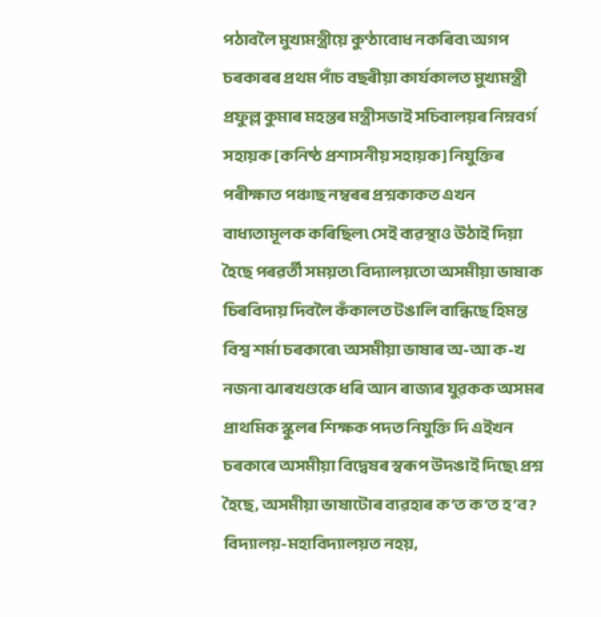পঠাবলৈ মুখ্যমন্ত্ৰীয়ে কুণ্ঠাবোধ নকৰিব৷ অগপ চৰকাৰৰ প্ৰথম পাঁচ বছৰীয়া কাৰ্যকালত মুখ্যমন্ত্ৰী প্ৰফুল্ল কুমাৰ মহন্তৰ মন্ত্ৰীসভাই সচিবালয়ৰ নিম্নবৰ্গ সহায়ক [কনিষ্ঠ প্ৰশাসনীয় সহায়ক] নিযুক্তিৰ পৰীক্ষাত পঞ্চাছ নম্বৰৰ প্ৰশ্নকাকত এখন বাধ্যতামূলক কৰিছিল৷ সেই ব্যৱস্থাও উঠাই দিয়া হৈছে পৰৱৰ্তী সময়ত৷ বিদ্যালয়তো অসমীয়া ভাষাক চিৰবিদায় দিবলৈ কঁকালত টঙালি বান্ধিছে হিমন্ত বিশ্ব শৰ্মা চৰকাৰে৷ অসমীয়া ভাষাৰ অ-আ ক-খ নজনা ঝাৰখণ্ডকে ধৰি আন ৰাজ্যৰ যুৱকক অসমৰ প্ৰাথমিক স্কুলৰ শিক্ষক পদত নিযুক্তি দি এইখন চৰকাৰে অসমীয়া বিদ্বেষৰ স্বৰূপ উদঙাই দিছে৷ প্ৰশ্ন হৈছে, অসমীয়া ভাষাটোৰ ব্যৱহাৰ ক’ত ক’ত হ’ব? বিদ্যালয়-মহাবিদ্যালয়ত নহয়,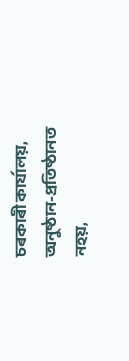চৰকাৰী কাৰ্যালয়, অনুষ্ঠান-প্ৰতিষ্ঠানত নহয়,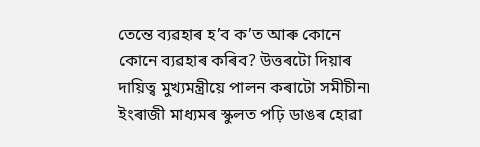তেন্তে ব্যৱহাৰ হ’ব ক’ত আৰু কোনে কোনে ব্যৱহাৰ কৰিব? উত্তৰটো দিয়াৰ দায়িত্ব মুখ্যমন্ত্ৰীয়ে পালন কৰাটো সমীচীন৷ ইংৰাজী মাধ্যমৰ স্কুলত পঢ়ি ডাঙৰ হোৱা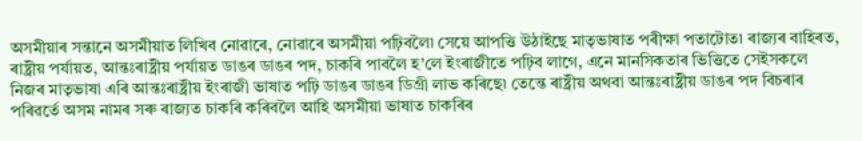অসমীয়াৰ সন্তানে অসমীয়াত লিখিব নোৱাৰে, নোৱাৰে অসমীয়া পঢ়িবলৈ৷ সেয়ে আপত্তি উঠাইছে মাতৃভাষাত পৰীক্ষা পতাটোত৷ ৰাজ্যৰ বাহিৰত, ৰাষ্ট্ৰীয় পৰ্যায়ত, আন্তঃৰাষ্ট্ৰীয় পৰ্যায়ত ডাঙৰ ডাঙৰ পদ, চাকৰি পাবলৈ হ’লে ইংৰাজীতে পঢ়িব লাগে, এনে মানসিকতাৰ ভিত্তিতে সেইসকলে নিজৰ মাতৃভাষা এৰি আন্তঃৰাষ্ট্ৰীয় ইংৰাজী ভাষাত পঢ়ি ডাঙৰ ডাঙৰ ডিগ্ৰী লাভ কৰিছে৷ তেন্তে ৰাষ্ট্ৰীয় অথবা আন্তঃৰাষ্ট্ৰীয় ডাঙৰ পদ বিচৰাৰ পৰিৱৰ্তে অসম নামৰ সৰু ৰাজ্যত চাকৰি কৰিবলৈ আহি অসমীয়া ভাষাত চাকৰিৰ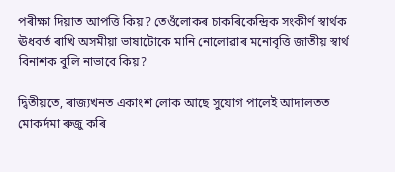পৰীক্ষা দিয়াত আপত্তি কিয়? তেওঁলোকৰ চাকৰিকেন্দ্ৰিক সংকীৰ্ণ স্বাৰ্থক ঊধবৰ্ত ৰাখি অসমীয়া ভাষাটোকে মানি নোলোৱাৰ মনোবৃত্তি জাতীয় স্বাৰ্থ বিনাশক বুলি নাভাবে কিয়?

দ্বিতীয়তে, ৰাজ্যখনত একাংশ লোক আছে সুযোগ পালেই আদালতত মোকৰ্দমা ৰুজু কৰি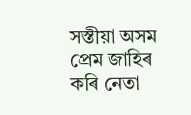সস্তীয়া অসম প্ৰেম জাহিৰ কৰি নেতা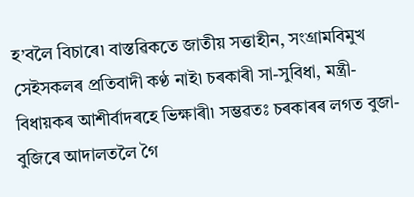হ’বলৈ বিচাৰে৷ বাস্তৱিকতে জাতীয় সত্তাহীন, সংগ্ৰামবিমুখ সেইসকলৰ প্ৰতিবাদী কণ্ঠ নাই৷ চৰকাৰী সা-সুবিধা, মন্ত্ৰী-বিধায়কৰ আশীৰ্বাদৰহে ভিক্ষাৰী৷ সম্ভৱতঃ চৰকাৰৰ লগত বুজা-বুজিৰে আদালতলৈ গৈ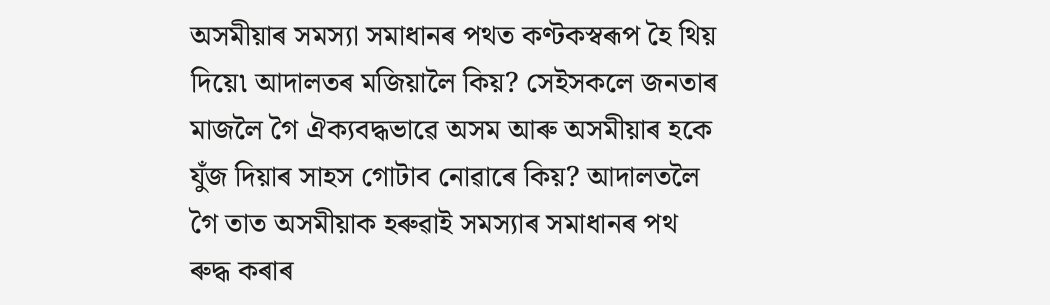অসমীয়াৰ সমস্যা সমাধানৰ পথত কণ্টকস্বৰূপ হৈ থিয় দিয়ে৷ আদালতৰ মজিয়ালৈ কিয়? সেইসকলে জনতাৰ মাজলৈ গৈ ঐক্যবদ্ধভাৱে অসম আৰু অসমীয়াৰ হকে যুঁজ দিয়াৰ সাহস গোটাব নোৱাৰে কিয়? আদালতলৈ গৈ তাত অসমীয়াক হৰুৱাই সমস্যাৰ সমাধানৰ পথ ৰুদ্ধ কৰাৰ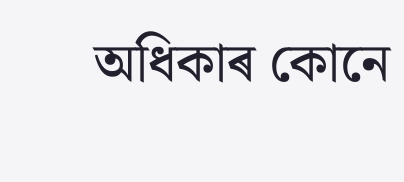অধিকাৰ কোনে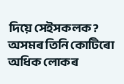দিয়ে সেইসকলক? অসমৰ তিনি কোটিৰো অধিক লোকৰ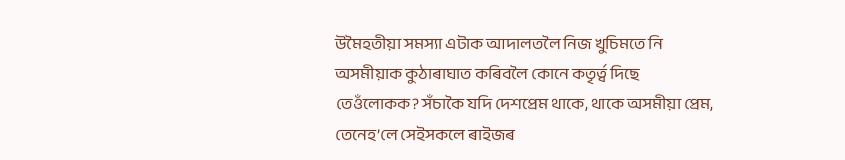উমৈহতীয়া সমস্যা এটাক আদালতলৈ নিজ খুচিমতে নি অসমীয়াক কুঠাৰাঘাত কৰিবলৈ কোনে কতৃৰ্ত্ব দিছে তেওঁলোকক? সঁচাকৈ যদি দেশপ্ৰেম থাকে, থাকে অসমীয়া প্ৰেম, তেনেহ’লে সেইসকলে ৰাইজৰ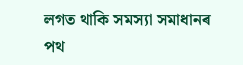লগত থাকি সমস্যা সমাধানৰ পথ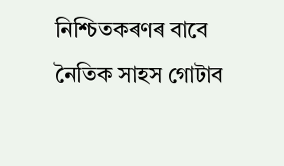নিশ্চিতকৰণৰ বাবে নৈতিক সাহস গোটাব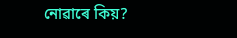নোৱাৰে কিয়?